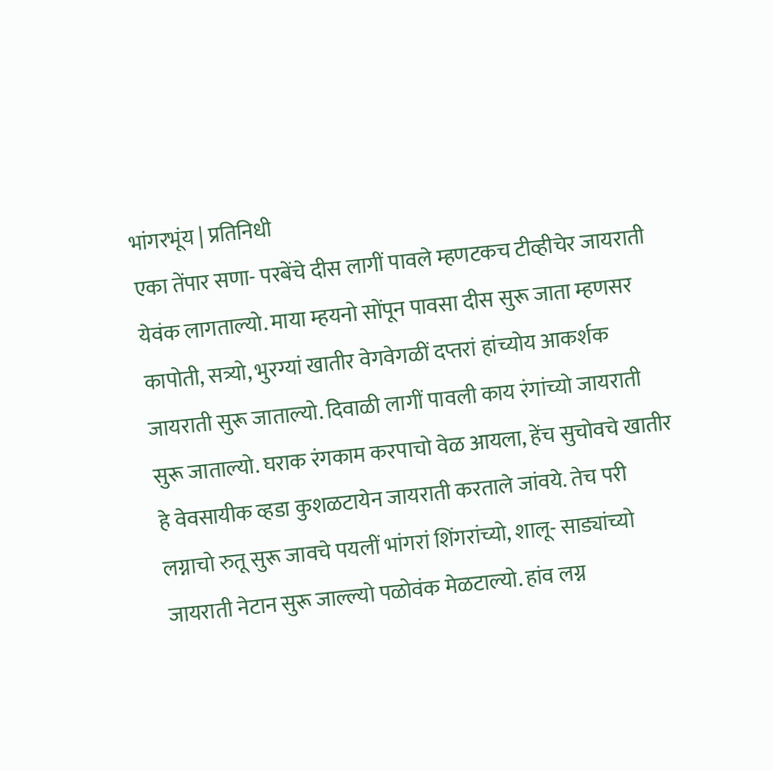भांगरभूंय | प्रतिनिधी
एका तेंपार सणा- परबेंचे दीस लागीं पावले म्हणटकच टीव्हीचेर जायराती येवंक लागताल्यो. माया म्हयनो सोंपून पावसा दीस सुरू जाता म्हणसर कापोती, सत्र्यो, भुरग्यां खातीर वेगवेगळीं दप्तरां हांच्योय आकर्शक जायराती सुरू जाताल्यो. दिवाळी लागीं पावली काय रंगांच्यो जायराती सुरू जाताल्यो. घराक रंगकाम करपाचो वेळ आयला, हेंच सुचोवचे खातीर हे वेवसायीक व्हडा कुशळटायेन जायराती करताले जांवये. तेच परी लग्नाचो रुतू सुरू जावचे पयलीं भांगरां शिंगरांच्यो, शालू- साड्यांच्यो जायराती नेटान सुरू जाल्ल्यो पळोवंक मेळटाल्यो. हांव लग्न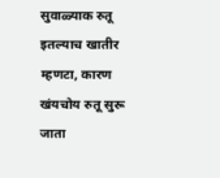सुवाळ्याक रुतू इतल्याच खातीर म्हणटा, कारण खंयचोय रुतू सुरू जाता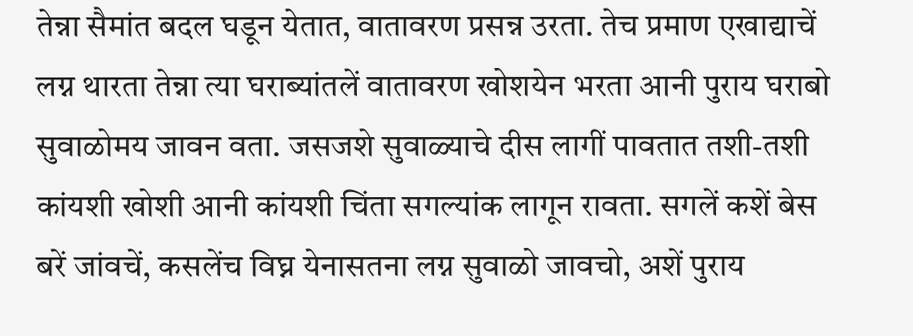तेन्ना सैमांत बदल घडून येतात, वातावरण प्रसन्न उरता. तेच प्रमाण एखाद्याचें लग्न थारता तेन्ना त्या घराब्यांतलें वातावरण खोशयेन भरता आनी पुराय घराबो सुवाळोमय जावन वता. जसजशे सुवाळ्याचे दीस लागीं पावतात तशी-तशी कांयशी खोशी आनी कांयशी चिंता सगल्यांक लागून रावता. सगलें कशें बेस बरें जांवचें, कसलेंच विघ्न येनासतना लग्न सुवाळो जावचो, अशें पुराय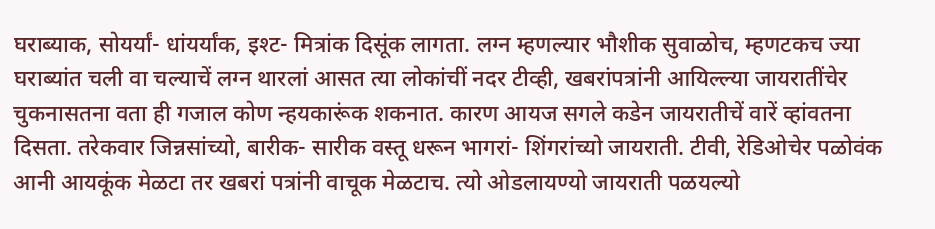घराब्याक, सोयर्यां- धांयर्यांक, इश्ट- मित्रांक दिसूंक लागता. लग्न म्हणल्यार भौशीक सुवाळोच, म्हणटकच ज्या घराब्यांत चली वा चल्याचें लग्न थारलां आसत त्या लोकांचीं नदर टीव्ही, खबरांपत्रांनी आयिल्ल्या जायरातींचेर चुकनासतना वता ही गजाल कोण न्हयकारूंक शकनात. कारण आयज सगले कडेन जायरातीचें वारें व्हांवतना दिसता. तरेकवार जिन्नसांच्यो, बारीक- सारीक वस्तू धरून भागरां- शिंगरांच्यो जायराती. टीवी, रेडिओचेर पळोवंक आनी आयकूंक मेळटा तर खबरां पत्रांनी वाचूक मेळटाच. त्यो ओडलायण्यो जायराती पळयल्यो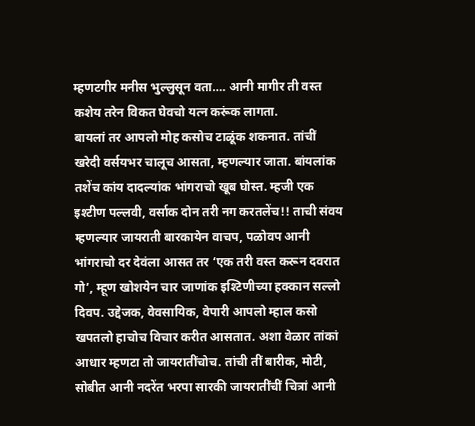म्हणटगीर मनीस भुल्लुसून वता…. आनी मागीर ती वस्त कशेय तरेन विकत घेवचो यत्न करूंक लागता.
बायलां तर आपलो मोह कसोच टाळूंक शकनात. तांचीं खरेदी वर्सयभर चालूच आसता, म्हणल्यार जाता. बांयलांक तशेंच कांय दादल्यांक भांगराचो खूब घोस्त. म्हजी एक इश्टीण पल्लवी, वर्साक दोन तरी नग करतलेंच!! ताची संवय म्हणल्यार जायराती बारकायेन वाचप, पळोवप आनी भांगराचो दर देवंला आसत तर ‘एक तरी वस्त करून दवरात गो’, म्हूण खोशयेन चार जाणांक इश्टिणीच्या हक्कान सल्लो दिवप. उद्देजक, वेवसायिक, वेपारी आपलो म्हाल कसो खपतलो हाचोच विचार करीत आसतात. अशा वेळार तांकां आधार म्हणटा तो जायरातींचोच. तांची तीं बारीक, मोटी, सोबीत आनी नदरेंत भरपा सारकी जायरातींचीं चित्रां आनी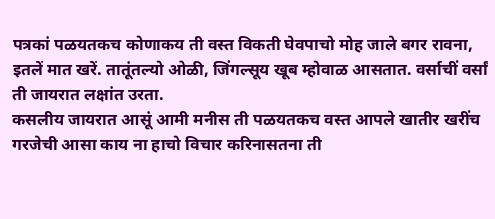पत्रकां पळयतकच कोणाकय ती वस्त विकती घेवपाचो मोह जाले बगर रावना, इतलें मात खरें. तातूंतल्यो ओळी, जिंगल्सूय खूब म्होवाळ आसतात. वर्साचीं वर्सां ती जायरात लक्षांत उरता.
कसलीय जायरात आसूं आमी मनीस ती पळयतकच वस्त आपले खातीर खरींच गरजेची आसा काय ना हाचो विचार करिनासतना ती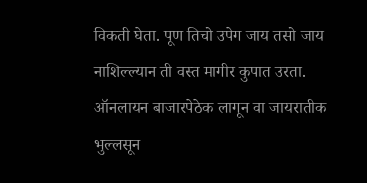विकती घेता. पूण तिचो उपेग जाय तसो जाय नाशिल्ल्यान ती वस्त मागीर कुपात उरता. ऑनलायन बाजारपेठेक लागून वा जायरातीक भुल्लसून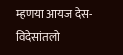म्हणया आयज देस- विदेसांतलो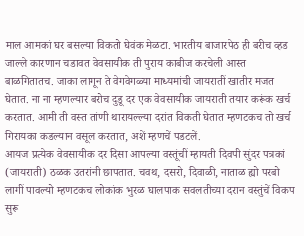माल आमकां घर बसल्या विकतो घेवंक मेळटा. भारतीय बाजारपेठ ही बरीच व्हड जाल्ले कारणान चडावत वेवसायीक ती पुराय काबीज करचेली आस्त बाळगितातच. जाका लागून ते वेगवेगळ्या माध्यमांची जायरातीं खातीर मजत घेतात. ना ना म्हणल्यार बरोच दुडू दर एक वेवसायीक जायराती तयार करूंक खर्च करतात. आमी ती वस्त तांणी थारायल्ल्या दरांत विकती घेतात म्हणटकच तो खर्च गिरायका कडल्यान वसूल करतात, अशें म्हणचें पडटलें.
आयज प्रत्येक वेवसायीक दर दिसा आपल्या वस्तूंचीं म्हायती दिवपी सुंदर पत्रकां (जायराती) ठळक उतरांनी छापतात. चवथ, दसरो, दिवाळी, नाताळ ह्यो परबो लागीं पावल्यो म्हणटकच लोकांक भुरळ घालपाक सवलतीच्या दरान वस्तुंचें विकप सुरू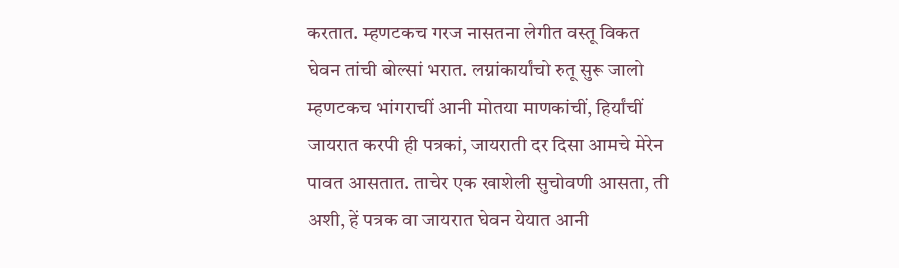करतात. म्हणटकच गरज नासतना लेगीत वस्तू विकत घेवन तांची बोल्सां भरात. लग्नांकार्यांचो रुतू सुरू जालो म्हणटकच भांगराचीं आनी मोतया माणकांचीं, हिर्यांचीं जायरात करपी ही पत्रकां, जायराती दर दिसा आमचे मेरेन पावत आसतात. ताचेर एक खाशेली सुचोवणी आसता, ती अशी, हें पत्रक वा जायरात घेवन येयात आनी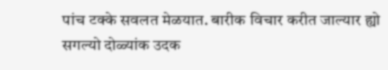पांच टक्के सवलत मेळयात. बारीक विचार करीत जाल्यार ह्यो सगल्यो दोळ्यांक उदक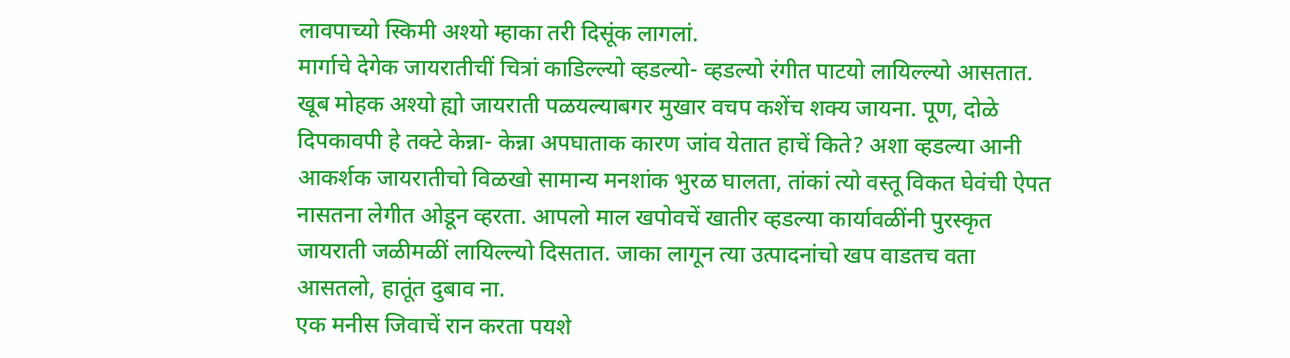लावपाच्यो स्किमी अश्यो म्हाका तरी दिसूंक लागलां.
मार्गाचे देगेक जायरातीचीं चित्रां काडिल्ल्यो व्हडल्यो- व्हडल्यो रंगीत पाटयो लायिल्ल्यो आसतात. खूब मोहक अश्यो ह्यो जायराती पळयल्याबगर मुखार वचप कशेंच शक्य जायना. पूण, दोळे दिपकावपी हे तक्टे केन्ना- केन्ना अपघाताक कारण जांव येतात हाचें किते? अशा व्हडल्या आनी आकर्शक जायरातीचो विळखो सामान्य मनशांक भुरळ घालता, तांकां त्यो वस्तू विकत घेवंची ऐपत नासतना लेगीत ओडून व्हरता. आपलो माल खपोवचें खातीर व्हडल्या कार्यावळींनी पुरस्कृत जायराती जळीमळीं लायिल्ल्यो दिसतात. जाका लागून त्या उत्पादनांचो खप वाडतच वता आसतलो, हातूंत दुबाव ना.
एक मनीस जिवाचें रान करता पयशे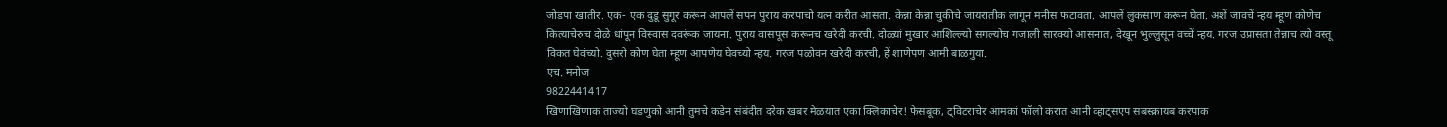जोडपा खातीर. एक- एक दुडू सुगूर करून आपलें सपन पुराय करपाचो यत्न करीत आसता. केन्ना केन्ना चुकीचे जायरातीक लागून मनीस फटावता. आपलें लुकसाण करून घेता. अशें जावचें न्हय म्हूण कोणेच कित्याचेरुच दोळे धांपून विस्वास दवरूंक जायना. पुराय वासपूस करूनच खरेदी करची. दोळ्यां मुखार आशिल्ल्यो सगल्योच गजाली सारक्यो आसनात, देखून भुल्लुसून वच्चें न्हय. गरज उप्रासता तेन्नाच त्यो वस्तू विकत घेवंच्यो. दुसरो कोण घेता म्हूण आपणेय घेवच्यो न्हय. गरज पळोवन खरेदी करची, हें शाणेपण आमी बाळगुया.
एच. मनोज
9822441417
खिणाखिणाक ताज्यो घडणुको आनी तुमचे कडेन संबंदीत दरेक खबर मेळयात एका क्लिकाचेर! फेसबूक, ट्विटराचेर आमकां फॉलो करात आनी व्हाट्सएप सबस्क्रायब करपाक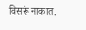विसरूं नाकात.